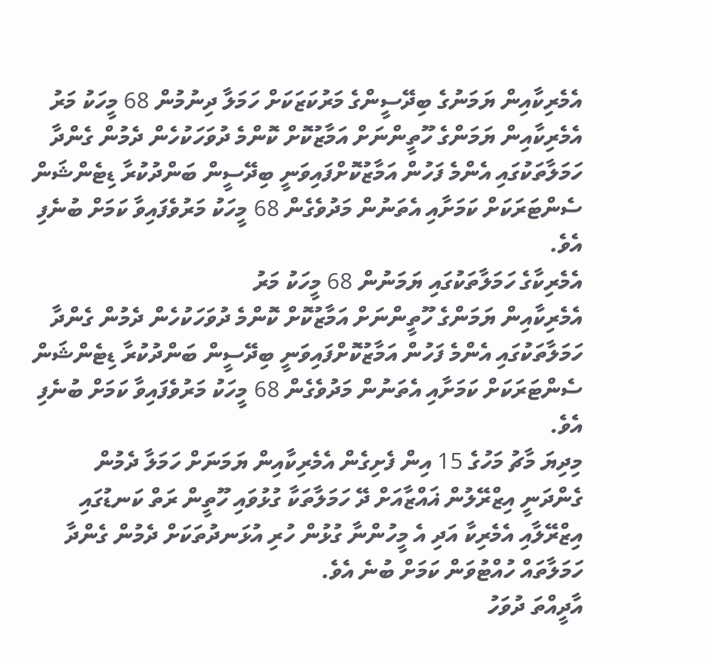އެމެރިކާއިން ޔަމަނުގެ ބިދޭސީންގެ މަރުކަޒަކަށް ހަމަލާ ދިނުމުން 68 މީހަކު މަރު
އެމެރިކާއިން ޔަމަންގެ ހޫތީންނަށް އަމާޒުކޮށް ކޮންމެ ދުވަހަކުހެން ދެމުން ގެންދާ ހަމަލާތަކުގައި އެންމެ ފަހުން އަމާޒުކޮށްފައިވަނީ ބިދޭސީން ބަންދުކުރާ ޑިޓެންޝަން ސެންޓަރަކަށް ކަމަށާއި އެތަނުން މަދުވެގެން 68 މީހަކު މަރުވެފައިވާ ކަމަށް ބުނެފި އެވެ.
އެމެރިކާގެ ހަމަލާތަކުގައި ޔަމަނުން 68 މީހަކު މަރު
އެމެރިކާއިން ޔަމަންގެ ހޫތީންނަށް އަމާޒުކޮށް ކޮންމެ ދުވަހަކުހެން ދެމުން ގެންދާ ހަމަލާތަކުގައި އެންމެ ފަހުން އަމާޒުކޮށްފައިވަނީ ބިދޭސީން ބަންދުކުރާ ޑިޓެންޝަން ސެންޓަރަކަށް ކަމަށާއި އެތަނުން މަދުވެގެން 68 މީހަކު މަރުވެފައިވާ ކަމަށް ބުނެފި އެވެ.
މިދިޔަ މާޗު މަހުގެ 15 އިން ފެށިގެން އެމެރިކާއިން ޔަމަނަށް ހަމަލާ ދެމުން ގެންދަނީ އިޒްރޭލުން ޣައްޒާއަށް ދޭ ހަމަލާތަކާ ގުޅުވައި ހޫތީން ރަތް ކަނޑުގައި އިޒްރޭލާއި އެމެރިކާ އަދި އެ މީހުންނާ ގުޅުން ހުރި އުޅަނދުތަކަށް ދެމުން ގެންދާ ހަމަލާތައް ހުއްޓުވަން ކަމަށް ބުނެ އެވެ.
އާދީއްތަ ދުވަހު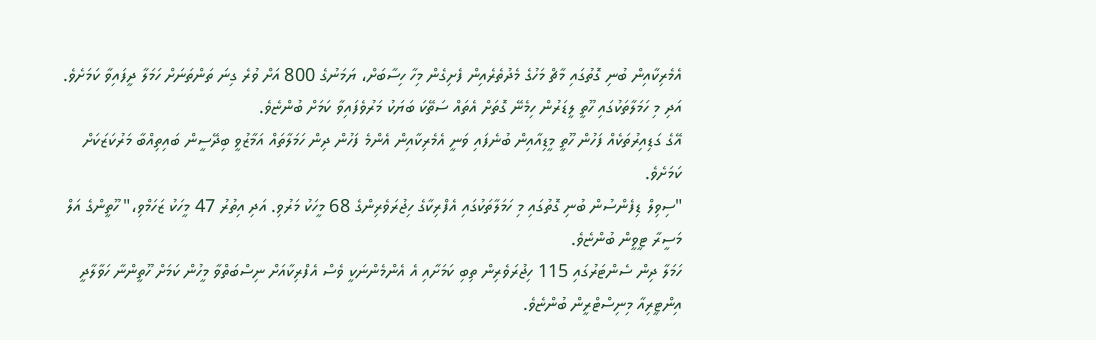އެމެރިކާއިން ބުނި ގޮތުގައި މާޗް މަހުގެ މެދުތެރެއިން ފެށިގެން މިހާ ހިސާބަށް، ޔަމަނުގެ 800 އަށް ވުރެ ގިނަ ތަންތަނަށް ހަމަލާ ދީފައިވާ ކަމަށެވެ. އަދި މި ހަމަލާތަކުގައި ހޫތީ ލީޑަރުން ހިމެނޭ ގޮތަށް އެތައް ސަތޭކަ ބަޔަކު މަރުވެފައިވާ ކަމަށް ބުންޏެވެ.
އޭގެ ގަޑިއިރުތަކެއް ފަހުން ހޫތީ މީޑިއާއިން ބުނެފައި ވަނީ އެމެރިކާއިން އެންމެ ފަހުން ދިން ހަމަލާތައް އަމާޒުވީ ބިދޭސީން ބައިތިއްބާ މަރުކަޒަކަށް ކަމަށެވެ.
"ސިވިލް ޑިފެންސުން ބުނި ގޮތުގައި މި ހަމަލާތަކުގައި އެފްރިކާގެ ހިޖުރަވެރިންގެ 68 މީހަކު މަރުވި. އަދި އިތުރު 47 މީހަކު ޒަހަމްވި،" ހޫތީންގެ އަލް މަސީރާ ޓީވީން ބުންޏެވެ.
ހަމަލާ ދިން ސެންޓަރުގައި 115 ހިޖުރަވެރިން ތިބި ކަމަށާއި އެ އެންމެންނަކީ ވެސް އެފްރިކާއަށް ނިސްބަތްވާ މީހުން ކަމަށް ހޫތީންނާ ހަވާލާދީ އިންޓީރިއާ މިނިސްޓްރީން ބުންޏެވެ.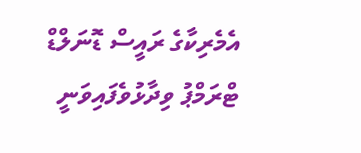އެމެރިކާގެ ރައީސް ޑޮނަލްޑް ޓްރަމްޕު ވިދާޅުވެފައިވަނީ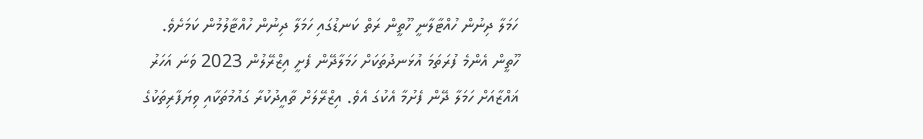ހަމަލާ ދިނުން ހުއްޓާލާނީ ހޫތީން ރަތް ކަނޑުގައި ހަމަލާ ދިނުން ހުއްޓާލުމުން ކަމަށެވެ.
ހޫތީން އެންމެ ފުރަތަމަ އުޅަނދުތަކަށް ހަމަލާދޭން ފެށީ އިޒްރޭލުން 2023 ވަނަ އަހަރު ޣައްޒާއަށް ހަމަލާ ދޭން ފެށުމާ އެކުގަ އެވެ. އިޒްރޭލަށް ތާއީދުކުރާ ގައުމުތަކާއި ވިޔަފާރިތަކުގެ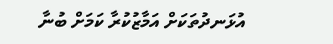އުޅަނދުތަކަށް އަމާޒުކުރާ ކަމަށް ބުނާ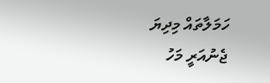ހަމަލާތައް މިދިޔަ ޖެނުއަރީ މަހު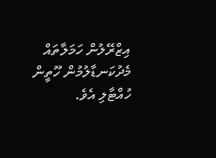އިޒްރޭލުން ހަމަލާތައް މެދުކަނޑާލުމުން ހޫތީން ހުއްޓާލި އެވެ.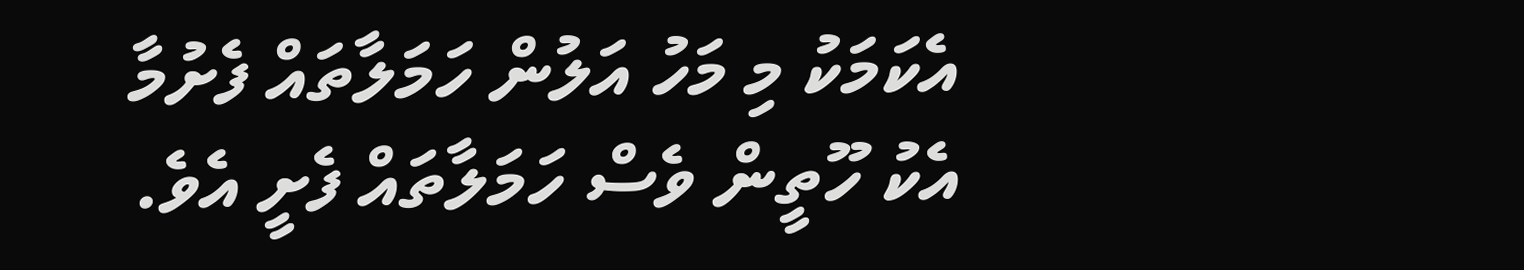އެކަމަކު މި މަހު އަލުން ހަމަލާތައް ފެށުމާ އެކު ހޫތީން ވެސް ހަމަލާތައް ފެށީ އެވެ.